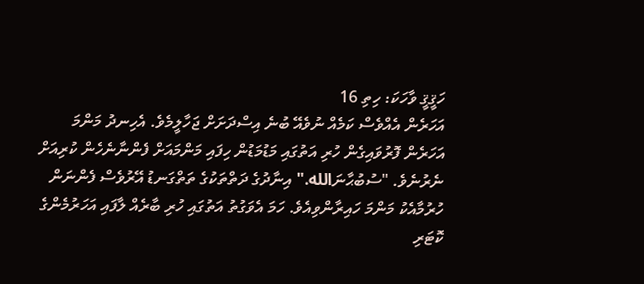ހަޤީޤީ ވާހަކަ: ހިތި 16
އަހަރެން އެއްވެސް ކަމެއް ނުވެއޭ ބުނެ އިސްދަށަށް ޖަހާލީމެވެ. އެހިނދު މަންމަ އަހަރެން ފޮރުވައިގެން ހުރި އަތުގައި މަޑުމަޑުން ހިފައި މަންމައަށް ފެންނާނެހެން ކުރިއަށް ނެރުނެވެ. "ސުބުޙާނަالله." އިނާދުގެ ދަތްތަކުގެ ތަތްގަނޑު އޭރުވެސް ފެންނަން ހުރުމާއެކު މަންމަ ހައިރާންވިއެވެ. ހަމަ އެވަގުތު އަތުގައި ހުރި ބާރެއް ލާފައި އަހަރުމެންގެ ކޮޓަރި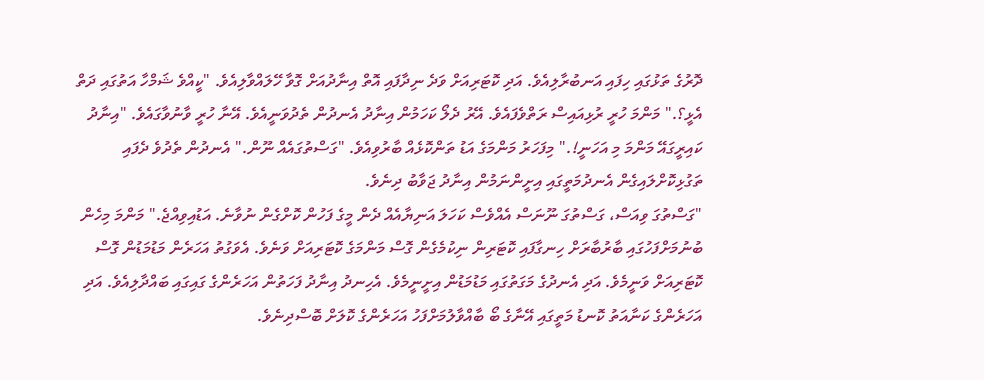ދޮރުގެ ތަޅުގައި ހިފައި އަނބުރާލިއެވެ. އަދި ކޮޓަރިއަށް ވަދެ ނިދާފައި އޮތް އިނާދުއަށް ގޮވާ ހޭލައްވާލިއެވެ. "ކީއްވެ ޝަމްހާ އަތުގައި ދަތް އެޅީ؟." މަންމަ ހުރީ ރުޅިއައިސް ރަތްވެފައެވެ. އޭރު ދެލޯ ކަހަމުން އިނާދު އެނދުން ތެދުވަނީއެވެ. އޭނާ ހުރީ ވާނުވާގައެވެ. "އިނާދު ކައިރީގައޭ މަންމަ މި އަހަނީ!." މިފަހަރު މަންމަގެ އަޑު ތަންކޮޅެއް ބާރުވިއެވެ. "ގަސްތުގައެއް ނޫން." އެނދުން ތެދުވެ ދެފައި ތަގުޅިކޮށްލައިގެން އެނދުމަތީގައި އިށީންނަމުން އިނާދު ޖަވާބު ދިނެވެ.
"ގަސްތުގަ ވިއަސް، ގަސްތުގަ ނޫނަސް އެއްވެސް ކަހަލަ އަނިޔާއެއް ދެން މީގެ ފަހުން ކޮށްގެން ނުވާނެ. އަޑުއިވިއްޖެ." މަންމަ މިހެން ބުނުމަށްފަހުގައި ބާރުބާރަށް ހިނގާފައި ކޮޓަރިން ނިކުމެގެން ގޮސް މަންމަގެ ކޮޓަރިއަށް ވަނެވެ. އެވަގުތު އަހަރެން މަޑުމަޑުން ގޮސް ކޮޓަރިއަށް ވަނީމެވެ. އަދި އެނދުގެ މަގަތުގައި މަޑުމަޑުން އިށީނީމެވެ. އެހިނދު އިނާދު ފަހަތުން އަހަރެންގެ ގައިގައި ބައްދާލިއެވެ. އަދި އަހަރެންގެ ކަނާއަތު ކޮނޑު މަތީގައި އޭނާގެ ބޯ ބާއްވާލުމަށްފަހު އަހަރެންގެ ކޮލަށް ބޮސްދިނެވެ.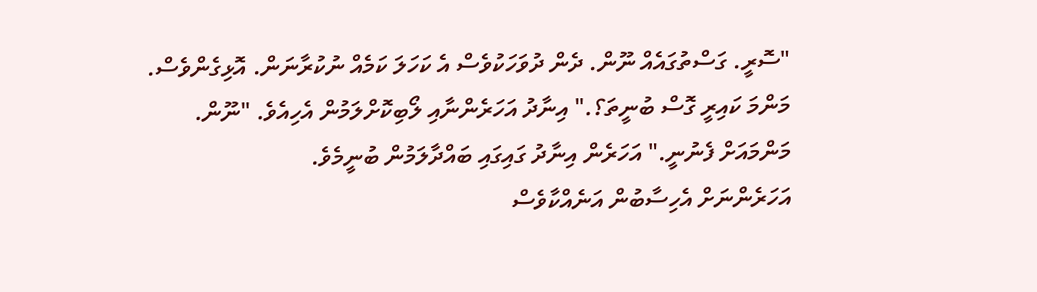"ސޮރީ. ގަސްތުގައެއް ނޫން. ދެން ދުވަހަކުވެސް އެ ކަހަލަ ކަމެއް ނުކުރާނަން. އޮޅިގެންވެސް. މަންމަ ކައިރީ ގޮސް ބުނީތަ؟." އިނާދު އަހަރެންނާއި ލޯބިކޮށްލަމުން އެހިއެވެ. "ނޫން. މަންމައަށް ފެނުނީ." އަހަރެން އިނާދު ގައިގައި ބައްދާލަމުން ބުނީމެވެ.
އަހަރެންނަށް އެހިސާބުން އަނެއްކާވެސް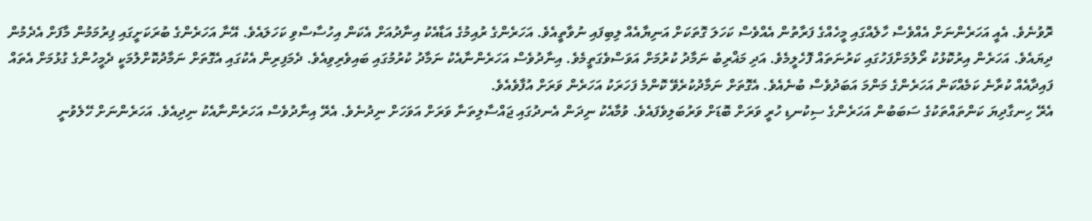ރޮވުނެވެ. އެއީ އަހަރެންނަށް އެއްވެސް ހާލެއްގައި މީހެއްގެ ފަރާތުން އެއްވެސް ކަހަލަ ގޮތަކަށް އަނިޔާއެއް ލިބިފައި ނުވާތީއެވެ. އަހަރެންގެ ރުއިމުގެ އަޑާއެކު އިނާދުއަށް އެކަން އިހުސާސްވި ކަހަލައެވެ. އޭނާ އަހަރެންގެ ބުރަކަށީގައި ފިރުމަމުން މާފަށް އެދެމުން ދިޔައެވެ. އަހަރެން އިރުކޮޅުކު ރޯލުމަށްފަހުގައި ކަރުނަތައް ފޮހެލީމެވެ. އަދި މަޣްރިބު ނަމާދު ކުރުމަށް އަވަސްވެގަތީމެވެ. އިނާދުވެސް އަހަރެންނާއެކު ނަމާދު ކުރުމުގައި ބައިވެރިވިއެވެ. ދެމަފިރިން އެކުގައި އެގޮތަށް ނަމާދުކޮށްލުމަކީ ދެމީހުންގެ ގުޅުމަށް އެތައް ފައިދާއެއް ކުރާނެ ކަމެއްކަން އަހަރެންގެ މަންމަ އަބަދުވެސް ބުނެއެވެ. އެގޮތަށް ނަމާދުކުރެވޭ ކޮންމެ ފަހަރަކު އަހަރެން ވަރަށް އުފާވެއެވެ.
އެރޭ ހިނގާދިޔަ ކަންތައްތަކުގެ ސަބަބުން އަހަރެންގެ ސިކުނޑި ހުރީ ވަރަށް ބޮޑަށް ވަރުބަލިވެފައެވެ. ވުމާއެކު ނިދަން އެނދުގައި ޖައްސާލިތަނާ ވަރަށް އަވަހަށް ނިދުނެވެ. އެރޭ އިނާދުވެސް އަހަރެންނާއެކު ނިދިއެވެ. އަހަރެންނަށް ހޭލެވުނީ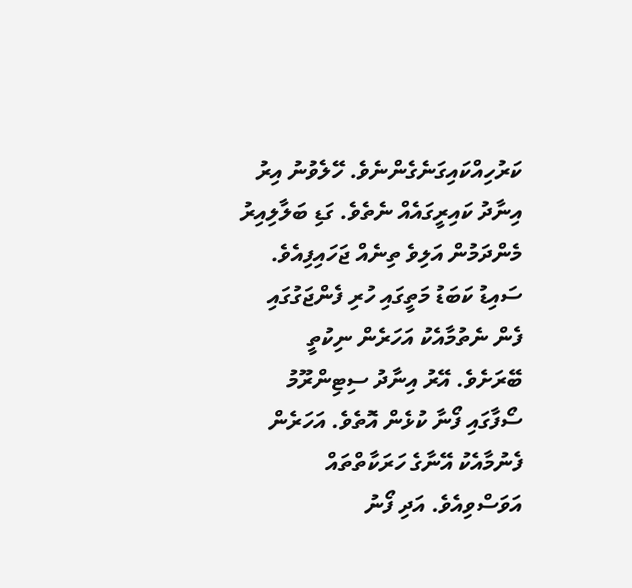ކަރުހިއްކައިގަނެގެންނެވެ. ހޭލެވުނު އިރު އިނާދު ކައިރީގައެއް ނެތެވެ. ގަޑި ބަލާލިއިރު މެންދަމުން އަލިވެ ތިނެއް ޖަހައިފިއެވެ. ސައިޑު ކަބަޑު މަތީގައި ހުރި ފެންޖަގުގައި ފެން ނެތުމާއެކު އަހަރެން ނިކުތީ ބޭރަށެވެ. އޭރު އިނާދު ސިޓިންރޫމު ސޯފާގައި ފޯނާ ކުޅެން އޮތެވެ. އަހަރެން ފެނުމާއެކު އޭނާގެ ހަރަކާތްތައް އަވަސްވިއެވެ. އަދި ފޯނު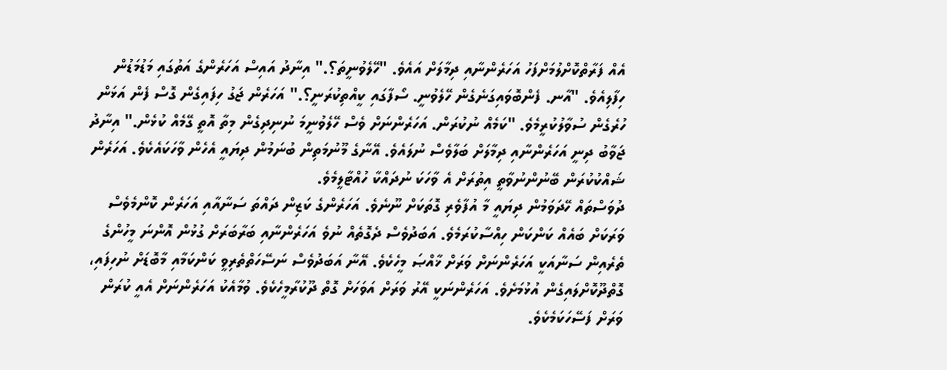އެއް ފަރާތްކޮށްލުމަށްފަހު އަހަރެންނާއި ދިމާލަށް އައެވެ. "ހޭލެވުނީތަ؟." އިނާދު އައިސް އަހަރެންގެ އަތުގައި މަޑުމަޑުން ހިފާލިއެވެ. "އާނ. ފެންބޮވައިގަނެގެން ހޭލެވުނީ. ސޯފާގައި ކީއްތިކުރަނީ؟." އަހަރެން ޖަގު ހިފައިގެން ގޮސް ފެން އަޅަން ހުރެގެން ސުވާލުކުރީމެވެ. "ކަމެއް ނުކުރަން. އަހަރެންނަށް ވެސް ހޭލެވުނީމަ ނުނިދިގެން މިތާ އޮތީ ގޭމެއް ކުޅެން." އިނާދު ޖަވާބު ދިނީ އަހަރެންނާއި ދިމާލަށް ބަލާވެސް ނުލައެވެ. އޭނާގެ މޫނުމަތިން ބުނަމުން ދިޔައީ އެހެން ވާހަކައެކެވެ. އަހަރެން ޝައްކުކުރަން ބޭނުންނުވާތީ އިތުރަށް އެ ވާހަކަ ނުދައްކާ ހުއްޓާލީމެވެ.
ދުވަސްތައް ހޭދަވަމުން ދިޔައީ މާ އުފާވެރި ގޮތަކަށް ނޫނެވެ. އަހަރެންގެ ކަޒިން ދައްތަ ސަނާއާއި އަހަރެން ކޮންމެވެސް ވަރަކަށް ބައެއް ކަންކަން ހިއްސާކުރަމެވެ. އަބަދުވެސް ދެގޮތެއް ނުވެ އަހަރެންނާއި ބަރާބަރަށް ގުޅުން އޮންނަ މީހުންގެ ތެރެއިން ސަނާއަކީ އަހަރެންނަށް ވަރަށް ޚާއްޞަ މީހެކެވެ. އޭނާ އަބަދުވެސް ނަސޭހަތްތެރިވީ ކަންކަމާއި މާބޮޑަށް ނުހިފައި، ގޮތްދޫކޮށްލައިގެން އުޅުމަށެވެ. އަހަރެންނަކީ އޭރު ވަރަށް އަވަހަށް ގޮތް ދޫކުރާމީހެކެވެ. ވުމާއެކު އަހަރެންނަށް އެއީ ކުރަން ވަރަށް ފަސޭހަކަމެކެވެ.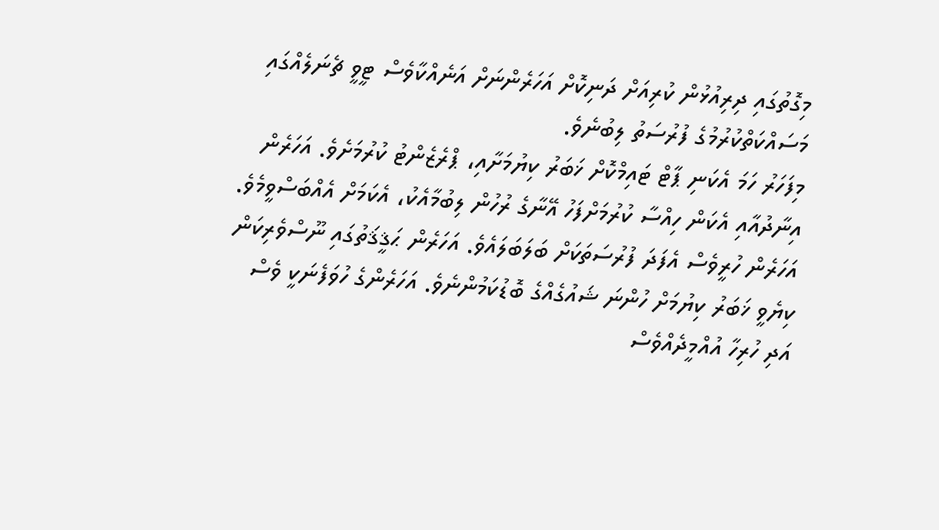މިގޮތުގައި ދިރިއުޅުން ކުރިއަށް ދަނިކޮށް އަހަރެންނަށް އަނެއްކާވެސް ޓީވީ ޗެނަލެއްގައި މަސައްކަތްކުރުމުގެ ފުރުސަތު ލިބުނެވެ.
މިފަހަރު ހަމަ އެކަނި ޕާޓް ޓައިމްކޮށް ޚަބަރު ކިޔުމަށާއި، ޕްރެޒެންޓު ކުރުމަށެވެ. އަހަރެން އިނާދުއާއި އެކަން ހިއްސާ ކުރުމަށްފަހު އޭނާގެ ރުހުން ލިބުމާއެކު، އެކަމަށް އެއްބަސްވީމެވެ. އަހަރެން ހުރީވެސް އެފަދަ ފުރުސަތަކަށް ބަލަބަލައެވެ. އަހަރެން ޙަޤީޤަތުގައި ނޫސްވެރިކަން ކިޔެވީ ޚަބަރު ކިޔުމަށް ހުންނަ ޝައުގެއްގެ ބޮޑުކަމުންނެވެ. އަހަރެންގެ ހުވަފެނަކީ ވެސް އަދި ހުރިހާ އުއްމީދެއްވެސް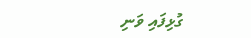ގުޅިފައި ވަނި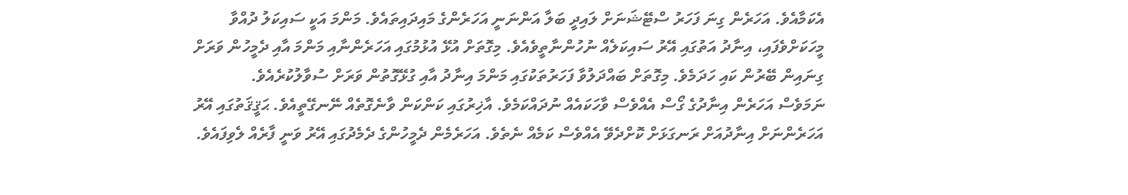އެކަމާއެވެ. އަހަރެން ގިނަ ފަހަރު ސްޓޭޝަނަށް ލައިދީ ބަލާ އަންނަނީ އަހަރެންގެ މައިދައިތައެވެ. މަންމަ އަކީ ސައިކަލު ދުއްވާ މީހަކަށްވެފައި، އިނާދު އަތުގައި އޭރު ސައިކަލެއް ނުހުންނާތީވެއެވެ. މިގޮތަށް އުޅޭ އުޅުމުގައި އަހަރެންނާއި މަންމަ އާއި ދެމީހުން ވަރަށް ގިނައިން ބޭރުން ކައި ހަދަމެވެ. މިގޮތަށް ބައްދަލުވާ ފަހަރުތަކުގައި މަންމަ އިނާދު އާއި ގުޅޭގޮތުން ވަރަށް ސުވާލުކުރެއެވެ.
ނަމަވެސް އަހަރެން އިނާދުގެ ގޯސް އެއްވެސް ވާހަކައެއް ނުދައްކަމެވެ. އާޚިރުގައި ކަންކަން ވާނެގޮތެއް ނޭނގޭތީއެވެ. ޙަޤީޤަތުގައި އޭރު އަހަރެންނަށް އިނާދުއަށް ރަނގަޅަށް ކޮށްދެވޭ އެއްވެސް ކަމެއް ނެތެވެ. އަހަރެމެން ދެމީހުންގެ ދެމެދުގައި އޭރު ވަނީ ފާރެއް ލެވިފައެވެ.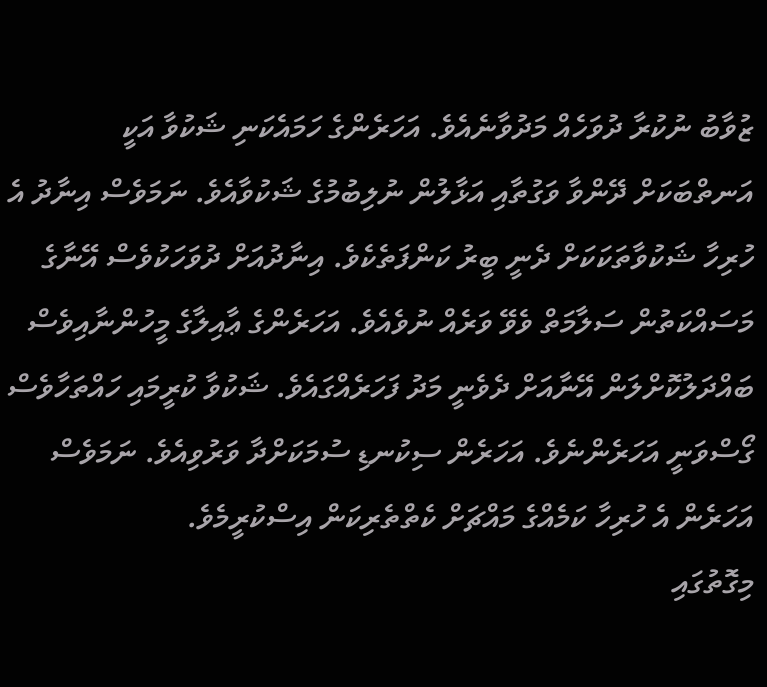ޒުވާބު ނުކުރާ ދުވަހެއް މަދުވާނެއެވެ. އަހަރެންގެ ހަމައެކަނި ޝަކުވާ އަކީ އަނތްބަކަށް ދޭންވާ ވަގުތާއި އަޅާލުން ނުލިބުމުގެ ޝަކުވާއެވެ. ނަމަވެސް އިނާދު އެ ހުރިހާ ޝަކުވާތަކަކަށް ދެނީ ބީރު ކަންފަތެކެވެ. އިނާދުއަށް ދުވަހަކުވެސް އޭނާގެ މަސައްކަތުން ސަލާމަތް ވެވޭ ވަރެއް ނުވެއެވެ. އަހަރެންގެ ޢާއިލާގެ މީހުންނާއިވެސް ބައްދަލުކޮށްލަން އޭނާއަށް ދެވެނީ މަދު ފަހަރެއްގައެވެ. ޝަކުވާ ކުރީމައި ހައްތަހާވެސް ގޯސްވަނީ އަހަރެންނެވެ. އަހަރެން ސިކުނޑި ސުމަކަށްދާ ވަރުވިއެވެ. ނަމަވެސް އަހަރެން އެ ހުރިހާ ކަމެއްގެ މައްޗަށް ކެތްތެރިކަން އިސްކުރީމެވެ.
މިގޮތުގައި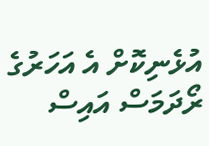އުޅެނިކޮށް އެ އަހަރުގެ ރޯދަމަސް އައިސް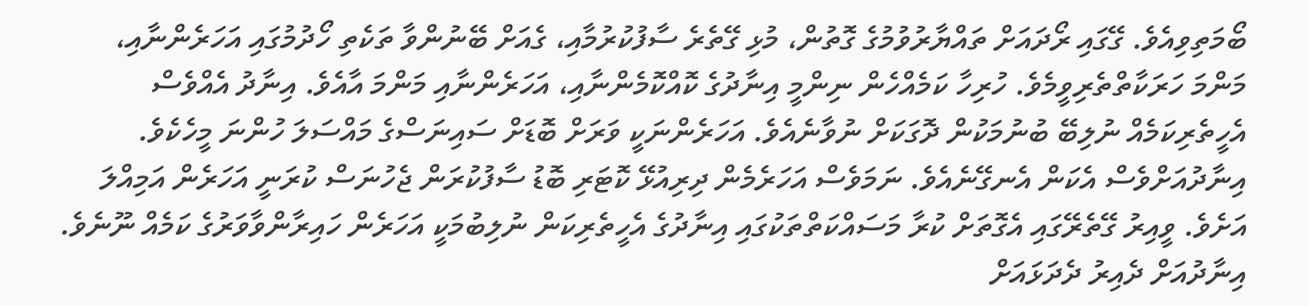ބޯމަތިވިއެވެ. ގޭގައި ރޯދައަށް ތައްޔާރުވުމުގެ ގޮތުން، މުޅި ގޭތެރެ ސާފުކުރުމާއި، ގެއަށް ބޭނުންވާ ތަކެތި ހޯދުމުގައި އަހަރެންނާއި، މަންމަ ހަރަކާތްތެރިވީމެވެ. ހުރިހާ ކަމެއްހެން ނިންމީ އިނާދުގެ ކޮއްކޮމެންނާއި، އަހަރެންނާއި މަންމަ އާއެވެ. އިނާދު އެއްވެސް އެހީތެރިކަމެއް ނުލިބޭ ބުނުމަކުން ދޮގަކަށް ނުވާނެއެވެ. އަހަރެންނަކީ ވަރަށް ބޮޑަށް ސައިނަސްގެ މައްސަލަ ހުންނަ މީހެކެވެ. އިނާދުއަށްވެސް އެކަން އެނގޭނެއެވެ. ނަމަވެސް އަހަރެމެން ދިރިއުޅޭ ކޮޓަރި ބޮޑު ސާފުކުރަން ޖެހުނަސް ކުރަނީ އަހަރެން އަމިއްލަ އަށެވެ. ވީއިރު ގޭތެރޭގައި އެގޮތަށް ކުރާ މަސައްކަތްތަކުގައި އިނާދުގެ އެހީތެރިކަން ނުލިބުމަކީ އަހަރެން ހައިރާންވާވަރުގެ ކަމެއް ނޫނެވެ.
އިނާދުއަށް ދެއިރު ދެދަޅައަށް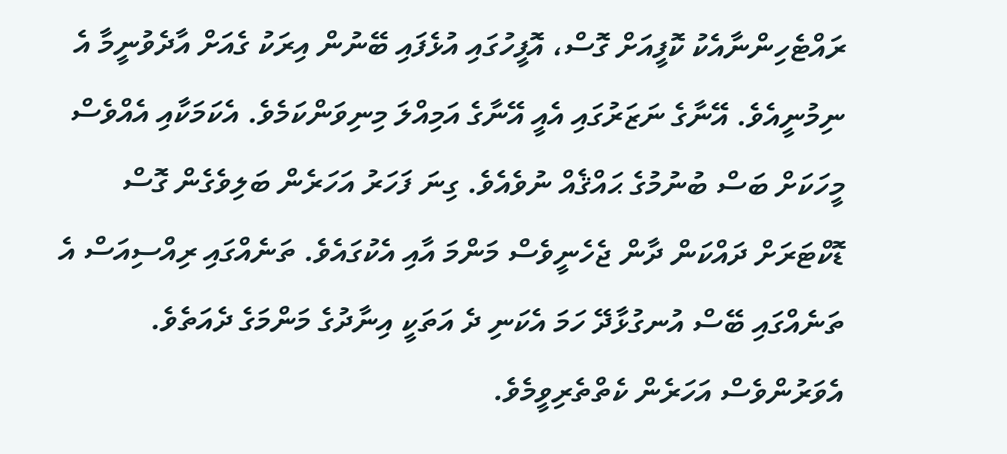ރައްޓެހިންނާއެކު ކޮފީއަށް ގޮސް، އޮފީހުގައި އުޅެފައި ބޭނުން އިރަކު ގެއަށް އާދެވުނީމާ އެ ނިމުނީއެވެ. އޭނާގެ ނަޒަރުގައި އެއީ އޭނާގެ އަމިއްލަ މިނިވަންކަމެވެ. އެކަމަކާއި އެއްވެސް މީހަކަށް ބަސް ބުނުމުގެ ޙައްޤެއް ނުވެއެވެ. ގިނަ ފަހަރު އަހަރެން ބަލިވެގެން ގޮސް ޑޮކްޓަރަށް ދައްކަން ދާން ޖެހެނީވެސް މަންމަ އާއި އެކުގައެވެ. ތަނެއްގައި ރިއްސިއަސް އެ ތަނެއްގައި ބޭސް އުނގުޅާދޭ ހަމަ އެކަނި ދެ އަތަކީ އިނާދުގެ މަންމަގެ ދެއަތެވެ. އެވަރުންވެސް އަހަރެން ކެތްތެރިވީމެވެ.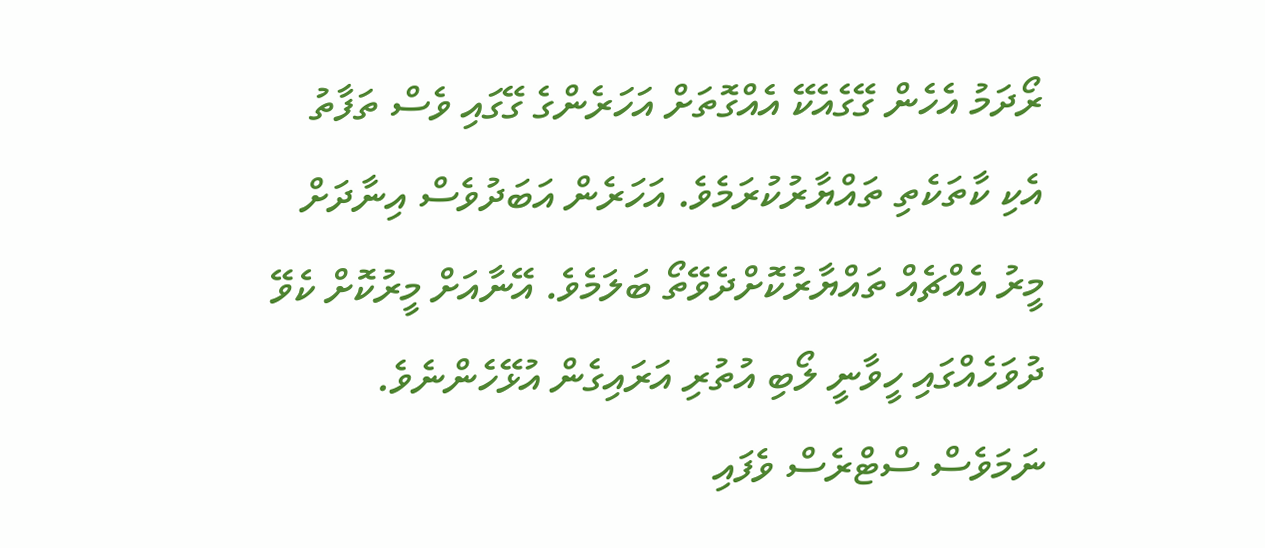ރޯދަމު އެހެން ގޭގެއެކޭ އެއްގޮތަށް އަހަރެންގެ ގޭގައި ވެސް ތަފާތު އެކި ކާތަކެތި ތައްޔާރުކުރަމެވެ. އަހަރެން އަބަދުވެސް އިނާދަށް މީރު އެއްޗެއް ތައްޔާރުކޮށްދެވޭތޯ ބަލަމެވެ. އޭނާއަށް މީރުކޮށް ކެވޭ ދުވަހެއްގައި ހީވާނީ ލޯބި އުތުރި އަރައިގެން އުޅޭހެންނެވެ. ނަމަވެސް ސްޓްރެސް ވެފައި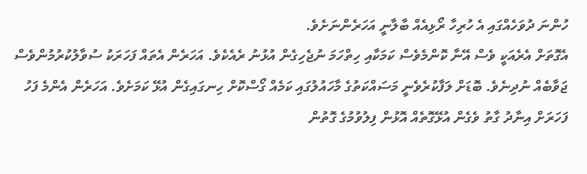ހުންނަ ދުވަހެއްގައި އެ ހުރިހާ ރޯޅިއެއް ބާލާނީ އަހަރެންނަށެވެ.
އެގޮތަށް އެރެއަކީ ވެސް އޭނާ ކޮންމެވެސް ކަމަކާއި ހިތްހަމަ ނުޖެހިގެން އުޅުނު ރެއެކެވެ. އަހަރެން އެތައް ފަހަރަކު ސުވާލުކުރުމުންވެސް ޖަވާބެއް ނުދިނެވެ. ބޮޑަށް ލަފާކުރެވެނީ މަސައްކަތުގެ މާހައުލުގައި ކަމެއް ގޯސްކޮށް ހިނގައިގެން އުޅޭ ކަމަށެވެ. އަހަރެން އެންމެ ފަހު ފަހަރަށް އިނާދު ގާތު ވެގެން އުޅޭގޮތެއް އޮޅުން ފިލުވުމުގެ ގޮތުން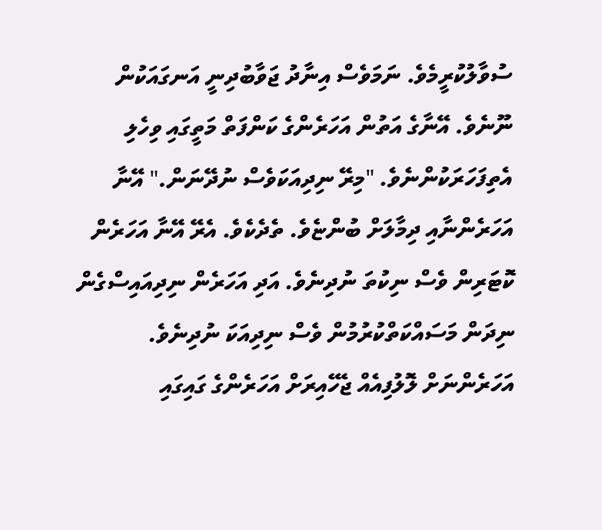ސުވާލުކުރީމެވެ. ނަމަވެސް އިނާދު ޖަވާބުދިނީ އަނގައަކުން ނޫނެވެ. އޭނާގެ އަތުން އަހަރެންގެ ކަންފަތް މަތީގައި ވިހެލި އެތިފަހަރަކުންނެވެ. "މިރޭ ނިދިއަކަވެސް ނުދޭނަން." އޭނާ އަހަރެންނާއި ދިމާލަށް ބުންޏެވެ. ތެދެކެވެ. އެރޭ އޭނާ އަހަރެން ކޮޓަރިން ވެސް ނިކުތަ ނުދިނެވެ. އަދި އަހަރެން ނިދިއައިސްގެން ނިދަން މަސައްކަތްކުރުމުން ވެސް ނިދިއަކަ ނުދިނެވެ. އަހަރެންނަށް ލޮލުފިއެއް ޖެހޭއިރަށް އަހަރެންގެ ގައިގައި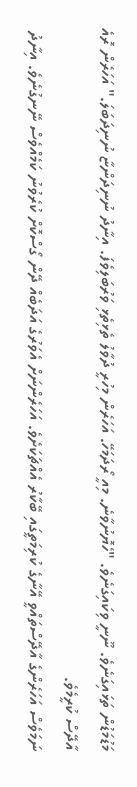މަޑުމަޑުން ތަޅައިގަނެވެ. ނޫނީ ވިކައިގަނެވެ. "ހެޔޮނުވާނެ. މިއީ ރޯދަމަހޭ. އަހަރެން މިހުރީ ދުވާލު ތެޅިތެޅި ވަރުބަލިވެފަ. އިނާދު ނުނިދަންޏާ ނުނިދަބަލަ." އަހަރެން ރޮއެ އާދޭސް ކުރީމެވެ.
ނަމަވެސް އަހަރެންގެ އާދޭސްތައްވީ އޭނާގެ ކުރިމަތީގައި ބޭކާރު އެއްޗަކަށެވެ. އަހަރެންނަށް އެވަރުގެ އަދަބެއް ދޭން ގޯސްކޮށް ކުރެވުނު ކަމެއްވެސް ނޭނގުނެވެ. އިނާދު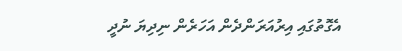އެގޮތުގައި އިރުއަރަންދެން އަހަރެން ނިދިޔަ ނުދީ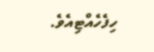ހިފެހެއްޓިއެވެ.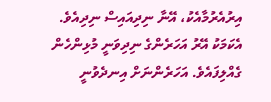އިރުއެރުމާއެކު، އޭނާ ނިދިއައިސް ނިދިއެވެ. އެކަމަކު އޭރު އަހަރެންގެ ނިދިވަނީ މުޅިންހެން ގެއްލިފައެވެ. އަހަރެންނަށް އިނދެވުނީ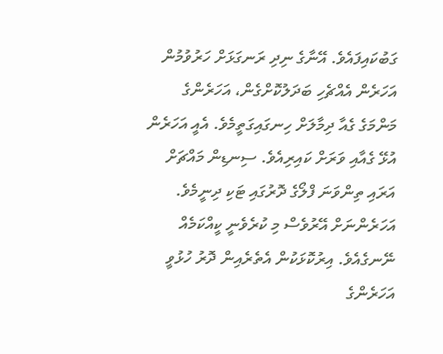ގަބުކައިފައެވެ. އޭނާގެ ނިދި ރަނގަޅަށް ހަރުވުމުން އަހަރެން އެއްޗެހި ބަދަލުކޮށްގެން، އަހަރެންގެ މަންމަގެ ގެއާ ދިމާލަށް ހިނގައިގަތީމެވެ. އެއީ އަހަރެން އުޅޭ ގެއާއި ވަރަށް ކައިރިއެވެ. ސިނޑިން މައްޗަށް އަރައި ތިންވަނަ ފްލޯގެ ދޮރުގައި ޓަކި ދިނީމެވެ. އަހަރެންނަށް އޭރުވެސް މި ކުރެވެނީ ކީއްކަމެއް ނޭނގެއެވެ. އިރުކޮޅަކުން އެތެރެއިން ދޮރު ހުޅުވީ އަހަރެންގެ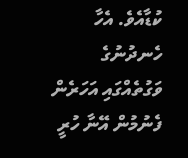ކުޑާއެވެ. އެހާ ހެނދުނުގެ ވަގުތެއްގައި އަހަރެން ފެނުމުން އޭނާ ހުރީ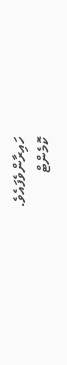ހައިރާންވެފައެވެ.
ކޮމެންޓް